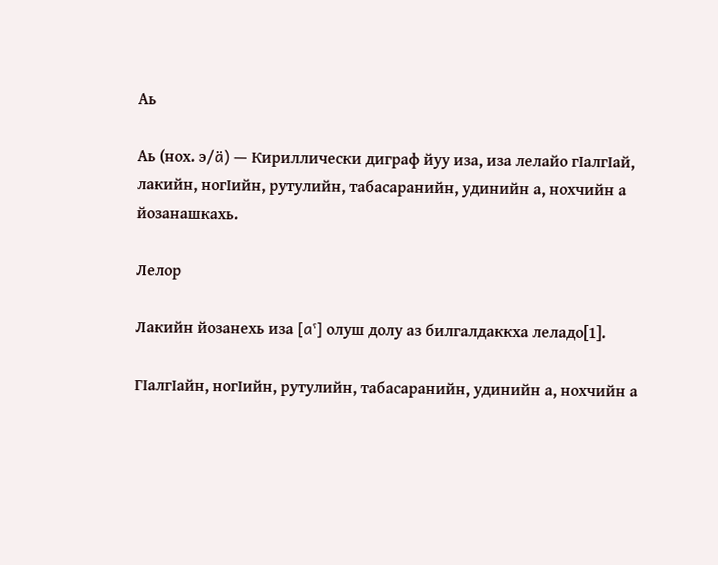Аь

Аь (нох. э/ä) — Кириллически диграф йуу иза, иза лелайо гӀалгӀай, лакийн, ногӀийн, рутулийн, табасаранийн, удинийн а, нохчийн а йозанашкахь.

Лелор

Лакийн йозанехь иза [aˤ] олуш долу аз билгалдаккха леладо[1].

ГӀалгӀайн, ногӀийн, рутулийн, табасаранийн, удинийн а, нохчийн а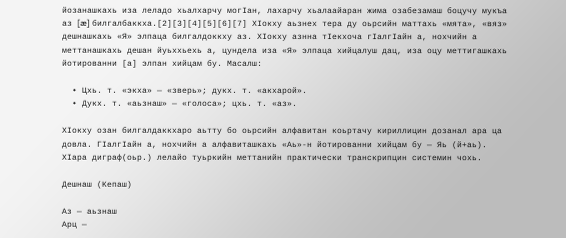йозанашкахь иза леладо хьалхарчу могӀан, лахарчу хьалаайаран жима озабезамаш боцучу мукъа аз [æ] билгалбаккха.[2][3][4][5][6][7] ХӀокху аьзнех тера ду оьрсийн маттахь «мята», «вяз» дешнашкахь «Я» элпаца билгалдоккху аз. ХӀокху азнна тӀекхоча гӀалгӀайн а, нохчийн а меттанашкахь дешан йуьххьехь а, цундела иза «Я» элпаца хийцалуш дац, иза оцу меттигашкахь йотированни [а] элпан хийцам бу. Масалш:

  • Цхь. т. «экха» — «зверь»; дукх. т. «акхарой».
  • Дукх. т. «аьзнаш» — «голоса»; цхь. т. «аз».

ХӀокху озан билгалдаккхаро аьтту бо оьрсийн алфавитан коьртачу кириллицин дозанал ара ца довла. ГӀалгӀайн а, нохчийн а алфавиташкахь «Аь»-н йотированни хийцам бу — Яь (й+аь). ХӀара диграф(оьр.) лелайо туьркийн меттанийн практически транскрипцин системин чохь.

Дешнаш (Кепаш)

Аз — аьзнаш
Арц —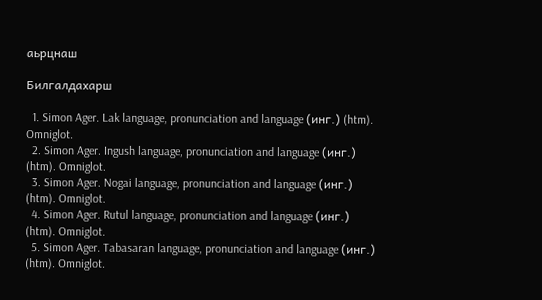аьрцнаш

Билгалдахарш

  1. Simon Ager. Lak language, pronunciation and language (инг.) (htm). Omniglot.
  2. Simon Ager. Ingush language, pronunciation and language (инг.) (htm). Omniglot.
  3. Simon Ager. Nogai language, pronunciation and language (инг.) (htm). Omniglot.
  4. Simon Ager. Rutul language, pronunciation and language (инг.) (htm). Omniglot.
  5. Simon Ager. Tabasaran language, pronunciation and language (инг.) (htm). Omniglot.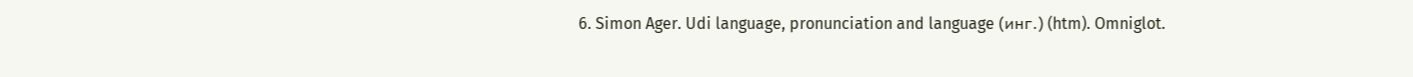6. Simon Ager. Udi language, pronunciation and language (инг.) (htm). Omniglot.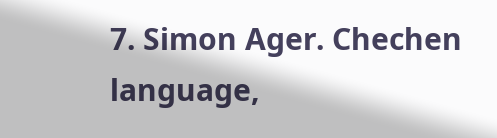7. Simon Ager. Chechen language,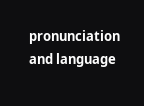pronunciation and language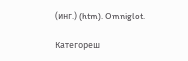(инг.) (htm). Omniglot.

Категореш